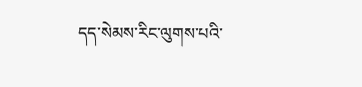དད་སེམས་རིང་ལུགས་པའི་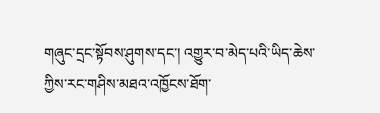གཞུང་དྲང་སྟོབས་ཤུགས་དང་། འགྱུར་བ་མེད་པའི་ཡིད་ཆེས་ཀྱིས་རང་གཤིས་མཐའ་འཁྱོངས་ཐོག་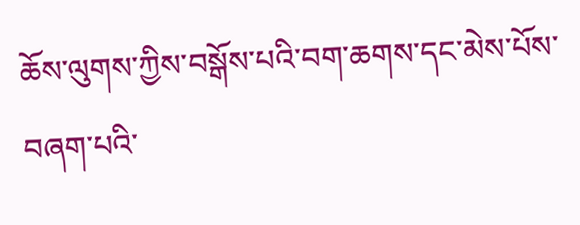ཆོས་ལུགས་ཀྱིས་བསྒོས་པའི་བག་ཆགས་དང་མེས་པོས་བཞག་པའི་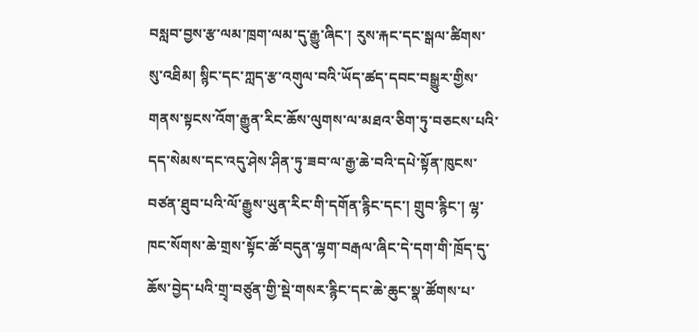བསླབ་བྱས་རྩ་ལམ་ཁྲག་ལམ་དུ་རྒྱུ་ཞིང་། རུས་རྐང་དང་སྒལ་ཚིགས་སུ་འཐིམ། སྙིང་དང་ཀླད་རྩ་འགུལ་བའི་ཡོད་ཚད་དབང་བསྒྱུར་གྱིས་གནས་སྟངས་འོག་རྒྱུན་རིང་ཆོས་ལུགས་ལ་མཐའ་ཅིག་ཏུ་བཅངས་པའི་དད་སེམས་དང་འདུ་ཤེས་ཤིན་ཏུ་ཟབ་ལ་རྒྱ་ཆེ་བའི་དཔེ་སྟོན་ཁུངས་བཙན་ཐུབ་པའི་ལོ་རྒྱུས་ཡུན་རིང་གི་དགོན་རྙིང་དང་། གྲུབ་རྙིང་། ལྷ་ཁང་སོགས་ཆེ་གྲས་སྟོང་ཚོ་བདུན་ལྷག་བརྒལ་ཞིང་དེ་དག་གི་ཁྲོད་དུ་ཆོས་བྱེད་པའི་གྲྭ་བཙུན་གྱི་སྡེ་གསར་རྙིང་དང་ཆེ་ཆུང་སྣ་ཚོགས་པ་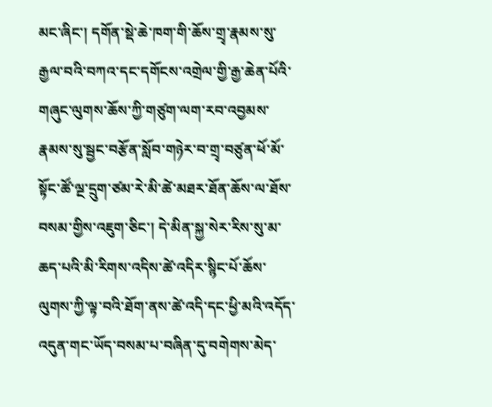མང་ཞིང་། དགོན་སྡེ་ཆེ་ཁག་གི་ཆོས་གྲྭ་རྣམས་སུ་རྒྱལ་བའི་བཀའ་དང་དགོངས་འགྲེལ་གྱི་རྒྱ་ཆེན་པོའི་གཞུང་ལུགས་ཆོས་ཀྱི་གཙུག་ལག་རབ་འབྱམས་རྣམས་སུ་སྦྱང་བརྩོན་སློབ་གཉེར་བ་གྲྭ་བཙུན་ཕོ་མོ་སྟོང་ཚོ་ལྔ་དྲུག་ཙམ་རེ་མི་ཚེ་མཐར་ཐོན་ཆོས་ལ་ཐོས་བསམ་གྱིས་འཇུག་ཅིང་། དེ་མིན་སྐྱ་སེར་རིས་སུ་མ་ཆད་པའི་མི་རིགས་འདིས་ཚེ་འདིར་སྙིང་པོ་ཆོས་ལུགས་ཀྱི་ལྟ་བའི་ཐོག་ནས་ཚེ་འདི་དང་ཕྱི་མའི་འདོད་འདུན་གང་ཡོད་བསམ་པ་བཞིན་དུ་བགེགས་མེད་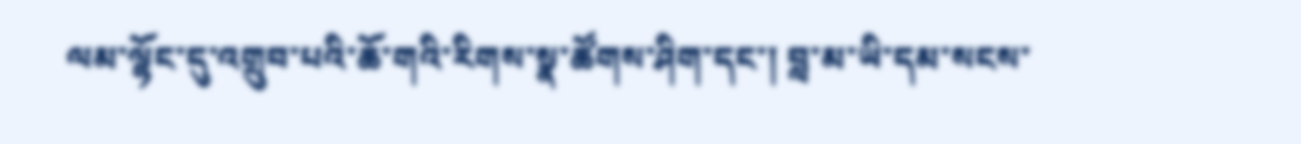ལམ་ལྷོང་དུ་འགྲུབ་པའི་ཆོ་གའི་རིགས་སྣ་ཚོགས་ཤིག་དང་། བླ་མ་ཡི་དམ་སངས་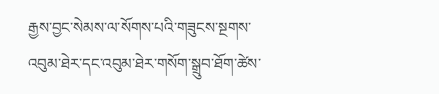རྒྱས་བྱང་སེམས་ལ་སོགས་པའི་གཟུངས་སྔགས་འབུམ་ཐེར་དང་འབུམ་ཐེར་གསོག་སྒྲུབ་ཐོག་ཚེས་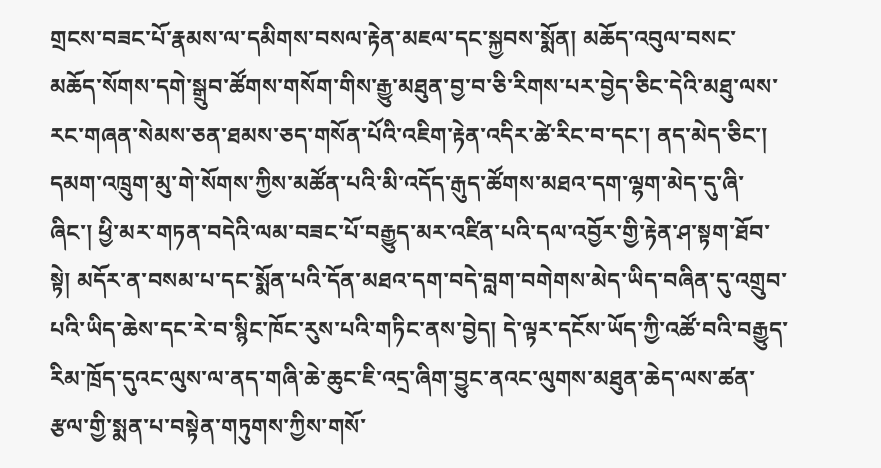གྲངས་བཟང་པོ་རྣམས་ལ་དམིགས་བསལ་རྟེན་མཇལ་དང་སྐྱབས་སྨོན། མཆོད་འབུལ་བསང་མཆོད་སོགས་དགེ་སྒྲུབ་ཚོགས་གསོག་གིས་རྒྱུ་མཐུན་བྱ་བ་ཅི་རིགས་པར་བྱེད་ཅིང་དེའི་མཐུ་ལས་རང་གཞན་སེམས་ཅན་ཐམས་ཅད་གསོན་པོའི་འཇིག་རྟེན་འདིར་ཚེ་རིང་བ་དང་། ནད་མེད་ཅིང་། དམག་འཁྲུག་མུ་གེ་སོགས་ཀྱིས་མཚོན་པའི་མི་འདོད་རྒུད་ཚོགས་མཐའ་དག་ལྷག་མེད་དུ་ཞི་ཞིང་། ཕྱི་མར་གཏན་བདེའི་ལམ་བཟང་པོ་བརྒྱུད་མར་འཛིན་པའི་དལ་འབྱོར་གྱི་རྟེན་ཤ་སྟག་ཐོབ་སྟེ། མདོར་ན་བསམ་པ་དང་སྨོན་པའི་དོན་མཐའ་དག་བདེ་བླག་བགེགས་མེད་ཡིད་བཞིན་དུ་འགྲུབ་པའི་ཡིད་ཆེས་དང་རེ་བ་སྙིང་ཁོང་རུས་པའི་གཏིང་ནས་བྱེད། དེ་ལྟར་དངོས་ཡོད་ཀྱི་འཚོ་བའི་བརྒྱུད་རིམ་ཁྲོད་དུའང་ལུས་ལ་ནད་གཞི་ཆེ་ཆུང་ཇི་འདྲ་ཞིག་བྱུང་ནའང་ལུགས་མཐུན་ཆེད་ལས་ཚན་རྩལ་གྱི་སྨན་པ་བསྟེན་གཏུགས་ཀྱིས་གསོ་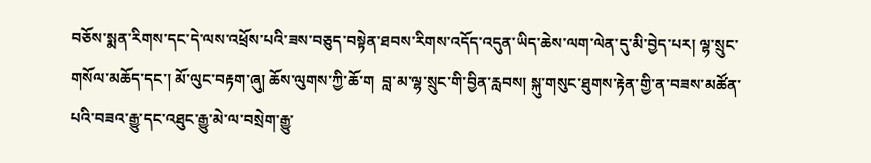བཅོས་སྨན་རིགས་དང་དེ་ལས་འཕྲོས་པའི་ཟས་བཅུད་བསྟེན་ཐབས་རིགས་འདོད་འདུན་ཡིད་ཆེས་ལག་ལེན་དུ་མི་བྱེད་པར། ལྷ་སྲུང་གསོལ་མཆོད་དང་། མོ་ལུང་བརྟག་ཞུ། ཆོས་ལུགས་ཀྱི་ཆོ་ག  བླ་མ་ལྷ་སྲུང་གི་བྱིན་རླབས། སྐུ་གསུང་ཐུགས་རྟེན་གྱི་ན་བཟས་མཚོན་པའི་བཟའ་རྒྱུ་དང་འཐུང་རྒྱུ་མེ་ལ་བསྲེག་རྒྱུ་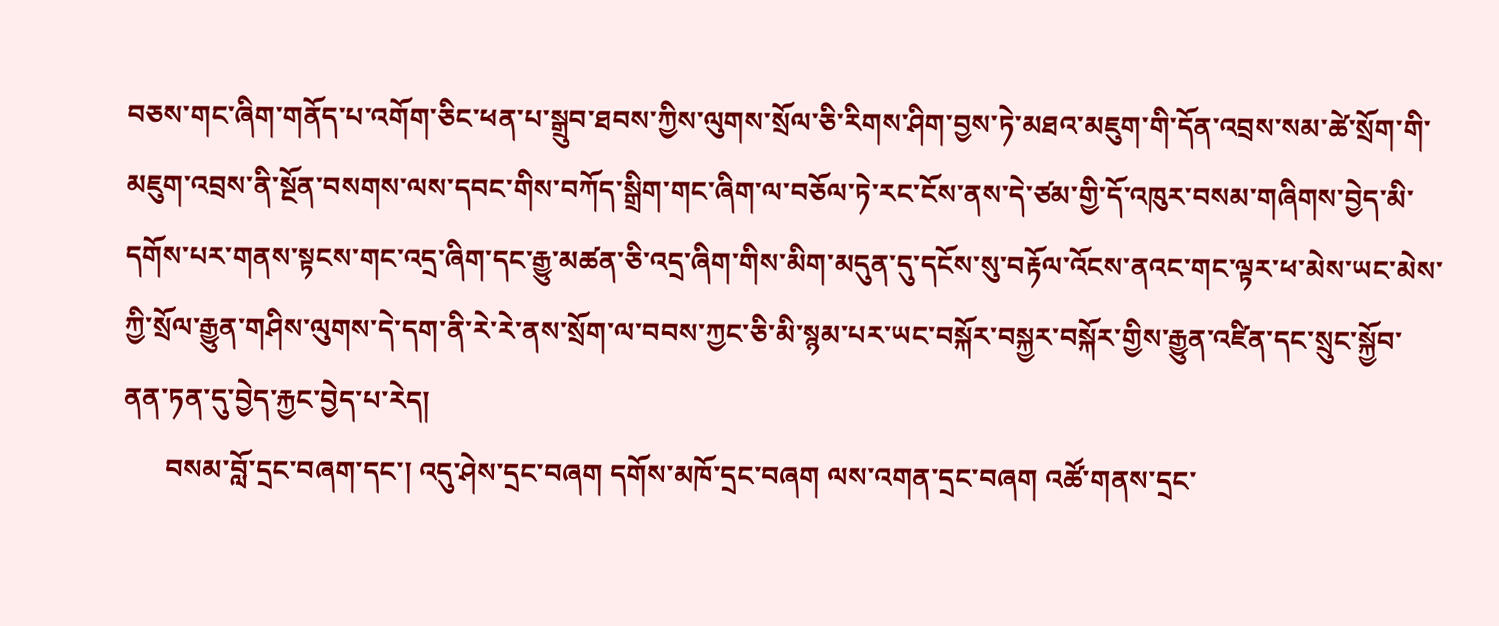བཅས་གང་ཞིག་གནོད་པ་འགོག་ཅིང་ཕན་པ་སྒྲུབ་ཐབས་ཀྱིས་ལུགས་སྲོལ་ཅི་རིགས་ཤིག་བྱས་ཏེ་མཐའ་མཇུག་གི་དོན་འབྲས་སམ་ཚེ་སྲོག་གི་མཇུག་འབྲས་ནི་སྔོན་བསགས་ལས་དབང་གིས་བཀོད་སྒྲིག་གང་ཞིག་ལ་བཅོལ་ཏེ་རང་ངོས་ནས་དེ་ཙམ་གྱི་དོ་འཁུར་བསམ་གཞིགས་བྱེད་མི་དགོས་པར་གནས་སྟངས་གང་འདྲ་ཞིག་དང་རྒྱུ་མཚན་ཅི་འདྲ་ཞིག་གིས་མིག་མདུན་དུ་དངོས་སུ་བརྟོལ་འོངས་ནའང་གང་ལྟར་ཕ་མེས་ཡང་མེས་ཀྱི་སྲོལ་རྒྱུན་གཤིས་ལུགས་དེ་དག་ནི་རེ་རེ་ནས་སྲོག་ལ་བབས་ཀྱང་ཅི་མི་སྙམ་པར་ཡང་བསྐོར་བསྐྱར་བསྐོར་གྱིས་རྒྱུན་འཛིན་དང་སྲུང་སྐྱོབ་ནན་ཏན་དུ་བྱེད་རྐྱང་བྱེད་པ་རེད།
      བསམ་བློ་དྲང་བཞག་དང་། འདུ་ཤེས་དྲང་བཞག དགོས་མཁོ་དྲང་བཞག ལས་འགན་དྲང་བཞག འཚོ་གནས་དྲང་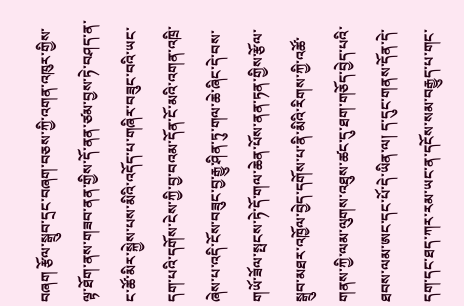བཞག རྩོལ་སྒྲུབ་དྲང་བཞག་བཅས་ཀྱི་འགན་འཁུར་གྱིས་ལྟ་ཐོག་ནས་གཟབ་ནན་གྱིས་དོ་ནན་ཙམ་བྱས་ཏེ་བཤད་ན་ང་ཚོ་མིར་སྐྱེས་པས་མིའི་འདོད་པ་གཞིར་བཟུང་བའི་ཡང་དག་པའི་དགོས་ངེས་ཀྱི་བྱ་བའམ་དོན་ངོ་མའི་འགན་འཁྲི་ཞེས་པ་འདི་ངོས་བཟུང་བྱ་རྒྱུ་ཤིན་ཏུ་གལ་ཆེ་ཞིང་དེ་བས་གཡོ་ཟོལ་སྤངས་ཏེ་དོ་གལ་ཆེན་པོས་ནན་ཏན་གྱིས་རྩོལ་སྒྲུབ་མཐར་འཁྱོལ་བྱེད་དགོས་པ་ནི་མིའི་རིགས་ཀྱི་འཚོ་གནས་ཀྱི་ལམ་ལུགས་འཐུས་ཚང་དུ་ཐག་གཅོད་བྱེད་པའི་ཐབས་ལམ་ཨང་དང་པོ་དེ་ཡིན་ལ། ད་དུང་གནས་དོན་དེ་དག་དང་ཐད་ཀར་རམ་ཡང་ན་དངོས་སམ་བརྒྱུད་པ་གང་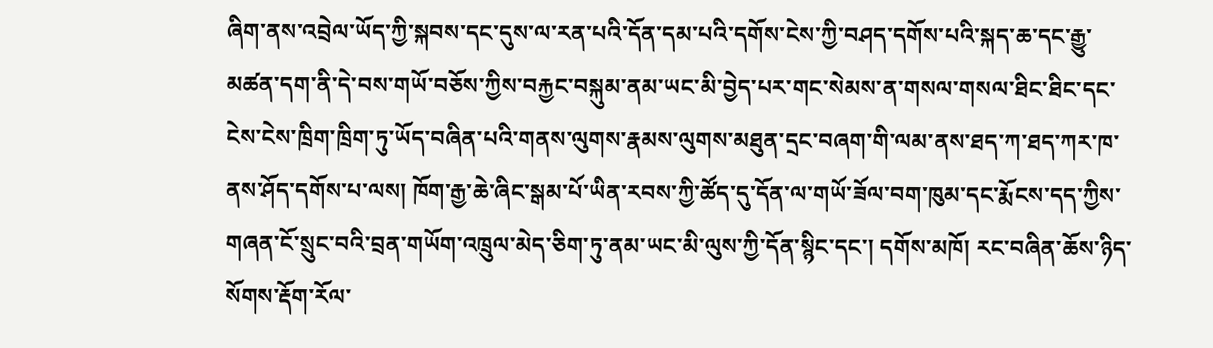ཞིག་ནས་འབྲེལ་ཡོད་ཀྱི་སྐབས་དང་དུས་ལ་རན་པའི་དོན་དམ་པའི་དགོས་ངེས་ཀྱི་བཤད་དགོས་པའི་སྐད་ཆ་དང་རྒྱུ་མཚན་དག་ནི་དེ་བས་གཡོ་བཅོས་ཀྱིས་བརྐྱང་བསྐུམ་ནམ་ཡང་མི་བྱེད་པར་གང་སེམས་ན་གསལ་གསལ་ཐིང་ཐིང་དང་ངེས་ངེས་ཁྲིག་ཁྲིག་ཏུ་ཡོད་བཞིན་པའི་གནས་ལུགས་རྣམས་ལུགས་མཐུན་དྲང་བཞག་གི་ལམ་ནས་ཐད་ཀ་ཐད་ཀར་ཁ་ནས་ཤོད་དགོས་པ་ལས། ཁོག་རྒྱ་ཆེ་ཞིང་སྒམ་པོ་ཡིན་རབས་ཀྱི་ཚོད་དུ་དོན་ལ་གཡོ་ཟོལ་བག་ཁུམ་དང་རྨོངས་དད་ཀྱིས་གཞན་ངོ་སྲུང་བའི་བྲན་གཡོག་འཁྲུལ་མེད་ཅིག་ཏུ་ནམ་ཡང་མི་ལུས་ཀྱི་དོན་སྙིང་དང་། དགོས་མཁོ། རང་བཞིན་ཆོས་ཉིད་སོགས་རྡོག་རོལ་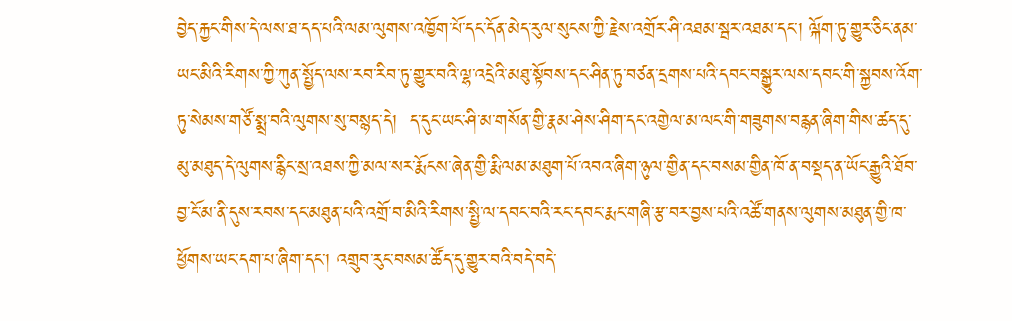བྱེད་རྐྱང་གིས་དེ་ལས་ཐ་དད་པའི་ལམ་ལུགས་འཁྱོག་པོ་དང་དོན་མེད་རུལ་སུངས་ཀྱི་རྗེས་འགྲོར་ཤི་འཐམ་སྦར་འཐམ་དང་། ལྐོག་ཏུ་གྱུར་ཅིང་ནམ་ཡང་མིའི་རིགས་ཀྱི་ཀུན་སྤྱོད་ལས་རབ་རིབ་ཏུ་གྱུར་བའི་ལྷ་འདྲེའི་མཐུ་སྟོབས་དང་ཤིན་ཏུ་བཙན་དྲགས་པའི་དབང་བསྒྱུར་ལས་དབང་གི་སྐྱབས་འོག་ཏུ་སེམས་གཙོ་སྨྲ་བའི་ལུགས་སུ་བསྙད་དེ།  ད་དུང་ཡང་ཤི་མ་གསོན་གྱི་རྣམ་ཤེས་ཤིག་དང་འགྱེལ་མ་ལང་གི་གཟུགས་བརྙན་ཞིག་གིས་ཚད་དུ་མུ་མཐུད་དེ་ལུགས་རྙིང་སྲ་འཐས་ཀྱི་མལ་སར་རྨོངས་ཞེན་གྱི་རྨི་ལམ་མཐུག་པོ་འབའ་ཞིག་ཉུལ་གྱིན་དང་བསམ་གྱིན་ཁོ་ན་བསྡད་ན་ཡོང་རྒྱུའི་ཐོབ་བྱ་ངོ་མ་ནི་དུས་རབས་དང་མཐུན་པའི་འགྲོ་བ་མིའི་རིགས་སྤྱི་ལ་དབང་བའི་རང་དབང་རྨང་གཞི་རྩ་བར་བྱས་པའི་འཚོ་གནས་ལུགས་མཐུན་གྱི་ཁ་ཕྱོགས་ཡང་དག་པ་ཞིག་དང་། འགྲུབ་རུང་བསམ་ཚོད་དུ་གྱུར་བའི་བདེ་བདེ་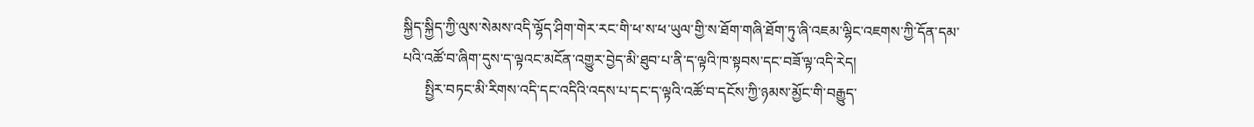སྐྱིད་སྐྱིད་ཀྱི་ལུས་སེམས་འདི་ལྷོད་ཤིག་གེར་རང་གི་ཕ་ས་ཕ་ཡུལ་གྱི་ས་ཐོག་གཞི་ཐོག་ཏུ་ཞི་འཇམ་ལྷིང་འཇགས་ཀྱི་དོན་དམ་པའི་འཚོ་བ་ཞིག་དུས་ད་ལྟའང་མངོན་འགྱུར་བྱེད་མི་ཐུབ་པ་ནི་ད་ལྟའི་ཁ་སྟབས་དང་བཟོ་ལྟ་འདི་རེད།
      སྤྱིར་བཏང་མི་རིགས་འདི་དང་འདིའི་འདས་པ་དང་ད་ལྟའི་འཚོ་བ་དངོས་ཀྱི་ཉམས་མྱོང་གི་བརྒྱུད་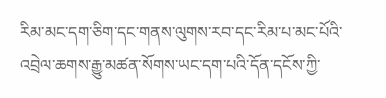རིམ་མང་དག་ཅིག་དང་གནས་ལུགས་རབ་དང་རིམ་པ་མང་པོའི་འབྲེལ་ཆགས་རྒྱུ་མཚན་སོགས་ཡང་དག་པའི་དོན་དངོས་ཀྱི་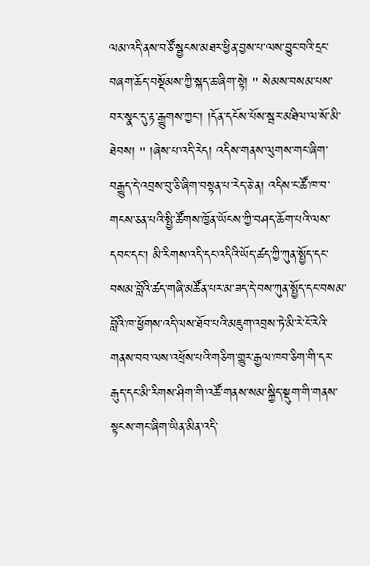ལམ་འདི་ནས་བཙོ་སྦྱངས་མཐར་ཕྱིན་བྱས་པ་ལས་བྱུང་བའི་དྲང་བཞག་ཆོད་བསྡོམས་ཀྱི་སྐད་ཆ་ཞིག་སྟེ། '' སེམས་བསམ་པས་བར་སྣང་དུ་རྟ་རྒྱུགས་ཀྱང་། །དོན་དངོས་པོས་སྦར་མཐིལ་ལ་སོ་མི་ཐེབས། '' །ཞེས་པ་འདི་རེད། འདིས་གནས་ལུགས་གང་ཞིག་བརྒྱུད་དེ་འབྲས་བུ་ཅི་ཞིག་བསྟན་པ་རེད་ཅེ་ན། འདིས་ང་ཚོ་ཁ་བ་གངས་ཅན་པའི་སྤྱི་ཚོགས་ཁྱོན་ཡོངས་ཀྱི་བཤད་ཆོག་པའི་ལས་དབང་དང་། མི་རིགས་འདི་དང་འདིའི་ཡོད་ཚད་ཀྱི་ཀུན་སྤྱོད་དང་བསམ་བློའི་ཚད་གཞི་མཚོན་པར་མ་ཟད་དེ་བས་ཀུན་སྤྱོད་དང་བསམ་བློའི་ཁ་ཕྱོགས་འདི་ལས་ཐོབ་པའི་མཇུག་འབྲས་ཏེ་མི་རེ་ངོ་རེའི་གནས་བབ་ལས་འཕྲོས་པའི་གཅིག་གྱུར་རྒྱལ་ཁབ་ཅིག་གི་དར་རྒུད་དང་མི་རིགས་ཤིག་གི་འཚོ་གནས་སམ་སྐྱིད་སྡུག་གི་གནས་སྟངས་གང་ཞིག་ཡིན་མིན་འདི་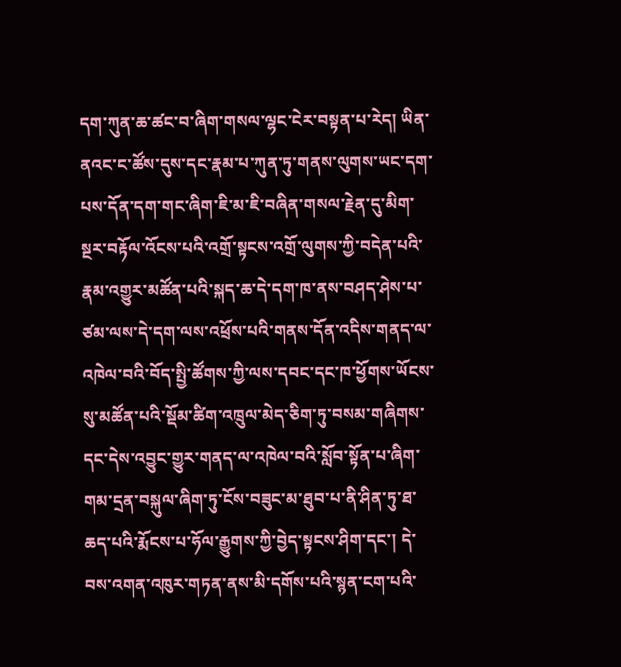དག་ཀུན་ཆ་ཚང་བ་ཞིག་གསལ་ལྷང་ངེར་བསྟན་པ་རེད། ཡིན་ནའང་ང་ཚོས་དུས་དང་རྣམ་པ་ཀུན་ཏུ་གནས་ལུགས་ཡང་དག་པས་དོན་དག་གང་ཞིག་ཇི་མ་ཇི་བཞིན་གསལ་རྗེན་དུ་མིག་སྔར་བརྟོལ་འོངས་པའི་འགྲོ་སྟངས་འགྲོ་ལུགས་ཀྱི་བདེན་པའི་རྣམ་འགྱུར་མཚོན་པའི་སྐད་ཆ་དེ་དག་ཁ་ནས་བཤད་ཤེས་པ་ཙམ་ལས་དེ་དག་ལས་འཕྲོས་པའི་གནས་དོན་འདིས་གནད་ལ་འཁེལ་བའི་བོད་སྤྱི་ཚོགས་ཀྱི་ལས་དབང་དང་ཁ་ཕྱོགས་ཡོངས་སུ་མཚོན་པའི་སྡོམ་ཚིག་འཁྲུལ་མེད་ཅིག་ཏུ་བསམ་གཞིགས་དང་དེས་འབྱུང་གྱུར་གནད་ལ་འཁེལ་བའི་སློབ་སྟོན་པ་ཞིག་གམ་དྲན་བསྐུལ་ཞིག་ཏུ་ངོས་བཟུང་མ་ཐུབ་པ་ནི་ཤིན་ཏུ་ཐ་ཆད་པའི་རྨོངས་པ་ཧོལ་རྒྱུགས་ཀྱི་བྱེད་སྟངས་ཤིག་དང་། དེ་བས་འགན་འཁུར་གཏན་ནས་མི་དགོས་པའི་སྙན་ངག་པའི་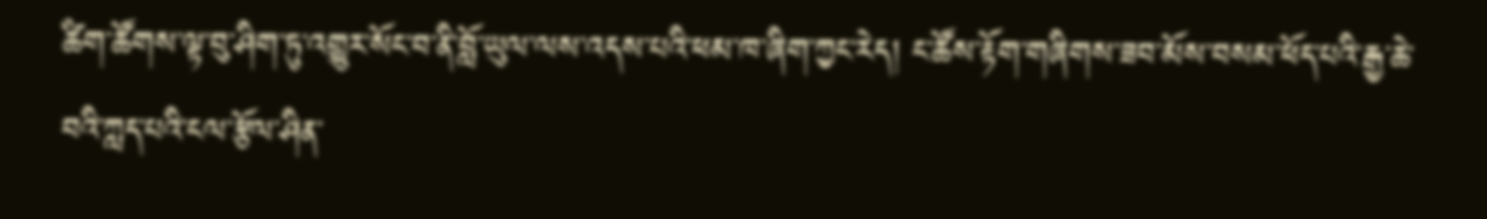ཚིག་ཚོགས་ལྟ་བུ་ཤིག་ཏུ་འགྱུར་སོང་བ་ནི་བློ་ཡུལ་ལས་འདས་པའི་ཕམ་ཁ་ཞིག་ཀྱང་རེད། ང་ཚོས་རྟོག་གཞིགས་ཟབ་མོས་བསམ་ཕོད་པའི་རྒྱ་ཆེ་བའི་ཀླད་པའི་ངལ་རྩོལ་ཤིན་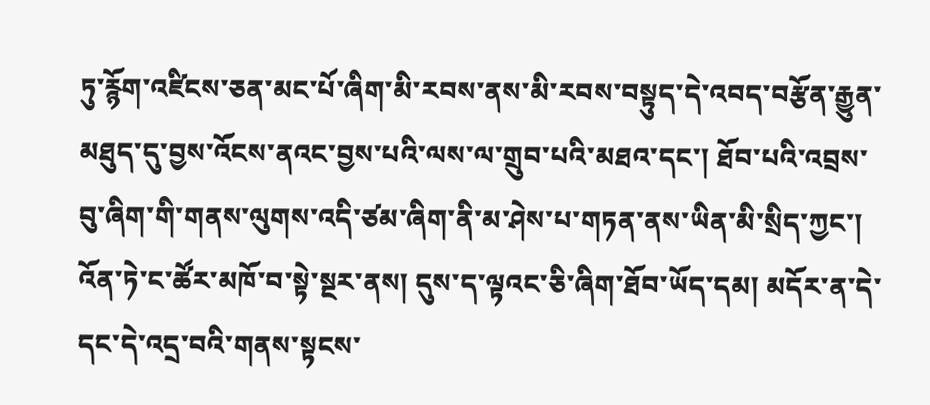ཏུ་རྙོག་འཛིངས་ཅན་མང་པོ་ཞིག་མི་རབས་ནས་མི་རབས་བསྟུད་དེ་འབད་བརྩོན་རྒྱུན་མཐུད་དུ་བྱས་འོངས་ནའང་བྱས་པའི་ལས་ལ་གྲུབ་པའི་མཐའ་དང་། ཐོབ་པའི་འབྲས་བུ་ཞིག་གི་གནས་ལུགས་འདི་ཙམ་ཞིག་ནི་མ་ཤེས་པ་གཏན་ནས་ཡིན་མི་སྲིད་ཀྱང་། འོན་ཏེ་ང་ཚོར་མཁོ་བ་སྟེ་སྔར་ནས། དུས་ད་ལྟའང་ཅི་ཞིག་ཐོབ་ཡོད་དམ། མདོར་ན་དེ་དང་དེ་འདྲ་བའི་གནས་སྟངས་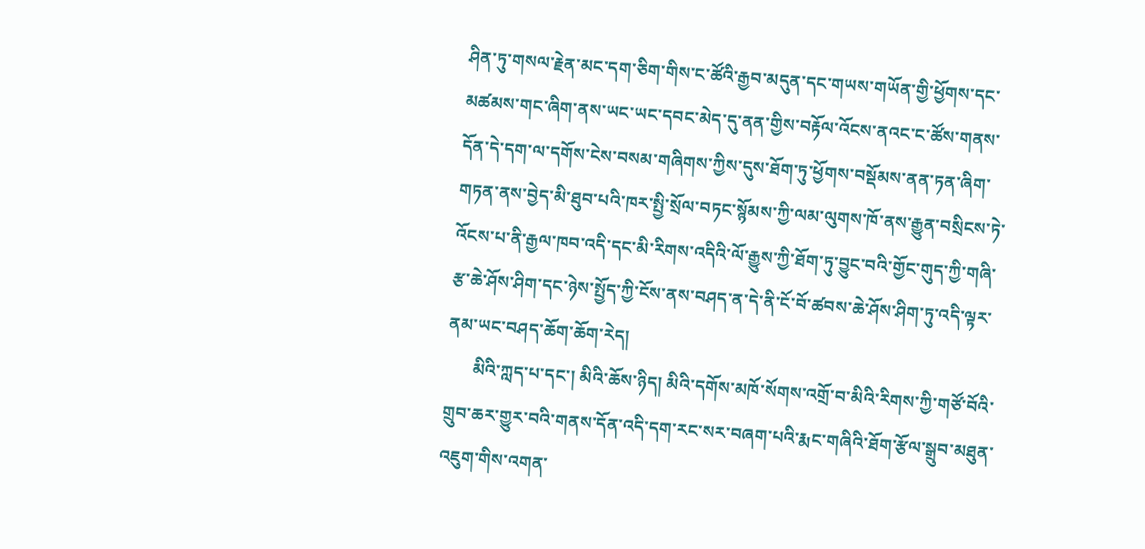ཤིན་ཏུ་གསལ་རྗེན་མང་དག་ཅིག་གིས་ང་ཚོའི་རྒྱབ་མདུན་དང་གཡས་གཡོན་གྱི་ཕྱོགས་དང་མཚམས་གང་ཞིག་ནས་ཡང་ཡང་དབང་མེད་དུ་ནན་གྱིས་བརྟོལ་འོངས་ནའང་ང་ཚོས་གནས་དོན་དེ་དག་ལ་དགོས་ངེས་བསམ་གཞིགས་ཀྱིས་དུས་ཐོག་ཏུ་ཕྱོགས་བསྡོམས་ནན་ཏན་ཞིག་གཏན་ནས་བྱེད་མི་ཐུབ་པའི་ཁར་སྤྱི་སྲོལ་བཏང་སྙོམས་ཀྱི་ལམ་ལུགས་ཁོ་ནས་རྒྱུན་བསྲིངས་ཏེ་འོངས་པ་ནི་རྒྱལ་ཁབ་འདི་དང་མི་རིགས་འདིའི་ལོ་རྒྱུས་ཀྱི་ཐོག་ཏུ་བྱུང་བའི་གྱོང་གུད་ཀྱི་གཞི་རྩ་ཆེ་ཤོས་ཤིག་དང་ཉེས་སྤྱོད་ཀྱི་ངོས་ནས་བཤད་ན་དེ་ནི་ངོ་བོ་ཚབས་ཆེ་ཤོས་ཤིག་ཏུ་འདི་ལྟར་ནམ་ཡང་བཤད་ཆོག་ཆོག་རེད།
      མིའི་ཀླད་པ་དང་། མིའི་ཆོས་ཉིད། མིའི་དགོས་མཁོ་སོགས་འགྲོ་བ་མིའི་རིགས་ཀྱི་གཙོ་བོའི་གྲུབ་ཆར་གྱུར་བའི་གནས་དོན་འདི་དག་རང་སར་བཞག་པའི་རྨང་གཞིའི་ཐོག་རྩོལ་སྒྲུབ་མཐུན་འཇུག་གིས་འགན་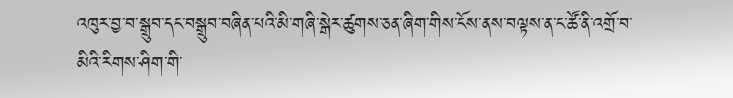འཁུར་བྱ་བ་སྒྲུབ་དང་བསྒྲུབ་བཞིན་པའི་མི་གཞི་སྒེར་ཚུགས་ཅན་ཞིག་གིས་ངོས་ནས་བལྟས་ན་ང་ཚོ་ནི་འགྲོ་བ་མིའི་རིགས་ཤིག་གི་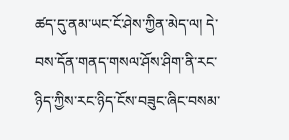ཚད་དུ་ནམ་ཡང་ངོ་ཤེས་ཀྱིན་མེད་ལ། དེ་བས་དོན་གནད་གསལ་ཤོས་ཤིག་ནི་རང་ཉིད་ཀྱིས་རང་ཉིད་ངོས་བཟུང་ཞིང་བསམ་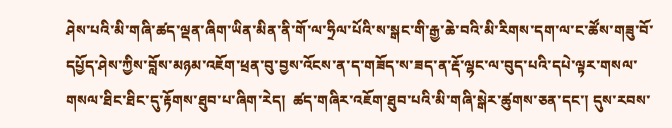ཤེས་པའི་མི་གཞི་ཚད་ལྡན་ཞིག་ཡིན་མིན་ནི་གོ་ལ་ཧྲིལ་པོའི་ས་སྒང་གི་རྒྱ་ཆེ་བའི་མི་རིགས་དག་ལ་ང་ཚོས་གཟུ་བོ་དཔྱོད་ཤེས་ཀྱིས་བློས་མཉམ་འཇོག་ཕྲན་བུ་བྱས་འོངས་ན་ད་གཟོད་ས་ཟད་ན་རྡོ་ལྷང་ལ་བུད་པའི་དཔེ་ལྟར་གསལ་གསལ་ཐིང་ཐིང་དུ་རྟོགས་ཐུབ་པ་ཞིག་རེད།  ཚད་གཞིར་འཇོག་ཐུབ་པའི་མི་གཞི་སྒེར་ཚུགས་ཅན་དང་། དུས་རབས་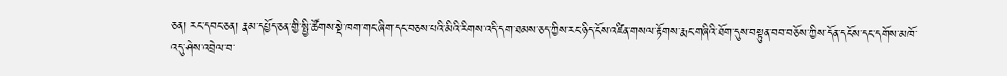ཅན། རང་དབང་ཅན། རྣམ་དཔྱོད་ཅན་གྱི་སྤྱི་ཚོགས་སྡེ་ཁག་གང་ཞིག་དང་བཅས་པའི་མིའི་རིགས་འདི་དག་ཐམས་ཅད་ཀྱིས་རང་ཉིད་ངོས་འཛིན་གསལ་རྟོགས་རྨང་གཞིའི་ཐོག་དུས་བསྟུན་བབ་བཅོས་ཀྱིས་དོན་དངོས་དང་དགོས་མཁོ་འདུ་ཤེས་འབྲེལ་བ་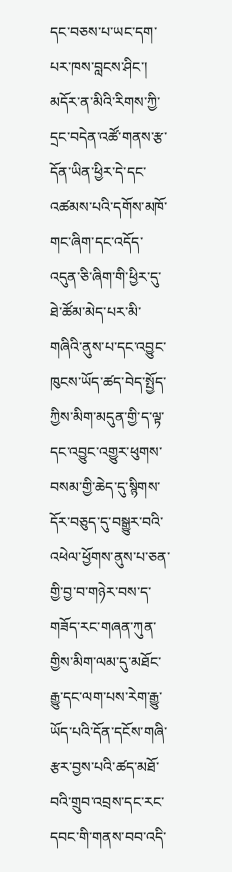དང་བཅས་པ་ཡང་དག་པར་ཁས་བླངས་ཤིང་།  མདོར་ན་མིའི་རིགས་ཀྱི་དྲང་བདེན་འཚོ་གནས་རྩ་དོན་ཡིན་ཕྱིར་དེ་དང་འཚམས་པའི་དགོས་མཁོ་གང་ཞིག་དང་འདོད་འདུན་ཅི་ཞིག་གི་ཕྱིར་དུ་ཐེ་ཚོམ་མེད་པར་མི་གཞིའི་ནུས་པ་དང་འབྱུང་ཁུངས་ཡོད་ཚད་བེད་སྤྱོད་ཀྱིས་མིག་མདུན་གྱི་ད་ལྟ་དང་འབྱུང་འགྱུར་ཕུགས་བསམ་གྱི་ཆེད་དུ་སྙིགས་དོར་བཅུད་དུ་བསྒྱུར་བའི་འཕེལ་ཕྱོགས་ནུས་པ་ཅན་གྱི་བྱ་བ་གཉེར་བས་ད་གཟོད་རང་གཞན་ཀུན་གྱིས་མིག་ལམ་དུ་མཐོང་རྒྱུ་དང་ལག་པས་རེག་རྒྱུ་ཡོད་པའི་དོན་དངོས་གཞི་རྩར་བྱས་པའི་ཚད་མཐོ་བའི་གྲུབ་འབྲས་དང་རང་དབང་གི་གནས་བབ་འདི་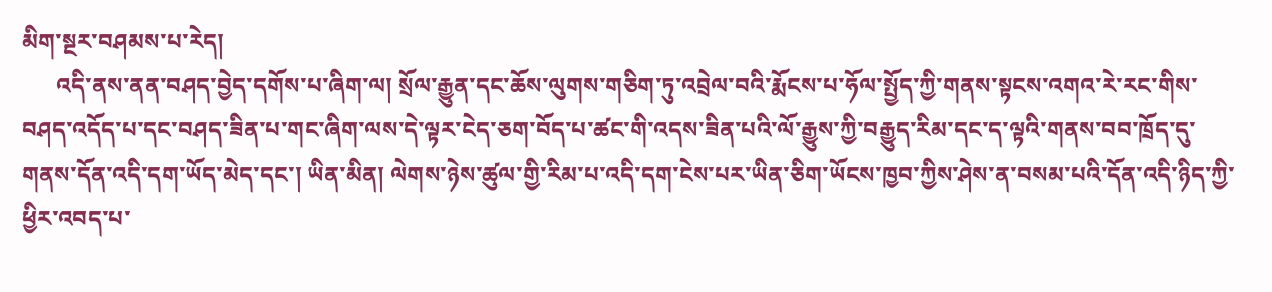མིག་སྔར་བཤམས་པ་རེད།
      འདི་ནས་ནན་བཤད་བྱེད་དགོས་པ་ཞིག་ལ། སྲོལ་རྒྱུན་དང་ཆོས་ལུགས་གཅིག་ཏུ་འབྲེལ་བའི་རྨོངས་པ་ཧོལ་སྤྱོད་ཀྱི་གནས་སྟངས་འགའ་རེ་རང་གིས་བཤད་འདོད་པ་དང་བཤད་ཟིན་པ་གང་ཞིག་ལས་དེ་ལྟར་ངེད་ཅག་བོད་པ་ཚང་གི་འདས་ཟིན་པའི་ལོ་རྒྱུས་ཀྱི་བརྒྱུད་རིམ་དང་ད་ལྟའི་གནས་བབ་ཁྲོད་དུ་གནས་དོན་འདི་དག་ཡོད་མེད་དང་། ཡིན་མིན། ལེགས་ཉེས་ཚུལ་གྱི་རིམ་པ་འདི་དག་ངེས་པར་ཡིན་ཅིག་ཡོངས་ཁྱབ་ཀྱིས་ཤེས་ན་བསམ་པའི་དོན་འདི་ཉིད་ཀྱི་ཕྱིར་འབད་པ་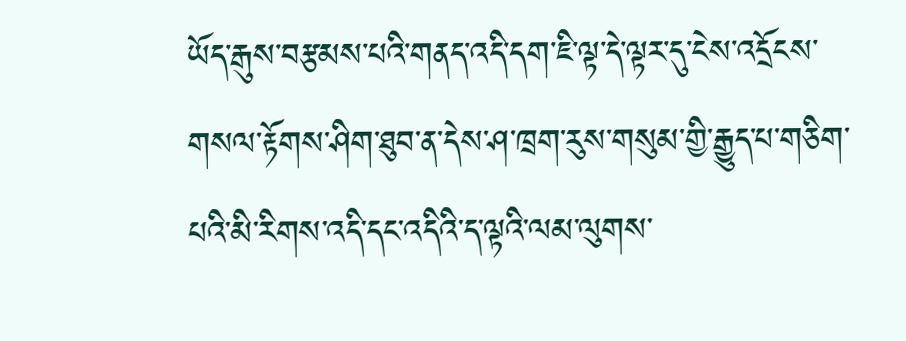ཡོད་རྒུས་བརྩམས་པའི་གནད་འདི་དག་ཇི་ལྟ་དེ་ལྟར་དུ་ངེས་འདྲོངས་གསལ་རྟོགས་ཤིག་ཐུབ་ན་དེས་ཤ་ཁྲག་རུས་གསུམ་གྱི་རྒྱུད་པ་གཅིག་པའི་མི་རིགས་འདི་དང་འདིའི་ད་ལྟའི་ལམ་ལུགས་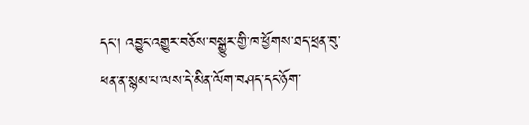དང་། འབྱུང་འགྱུར་བཅོས་བསྒྱུར་གྱི་ཁ་ཕྱོགས་ཐད་ཕྲན་བུ་ཕན་ན་སྙམ་པ་ལས་དེ་མིན་ལོག་བཤད་དང་ཉོག་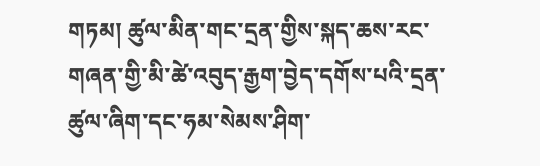གཏམ། ཚུལ་མིན་གང་དྲན་གྱིས་སྐད་ཆས་རང་གཞན་གྱི་མི་ཚེ་འབུད་རྒྱག་བྱེད་དགོས་པའི་དྲན་ཚུལ་ཞིག་དང་ཧམ་སེམས་ཤིག་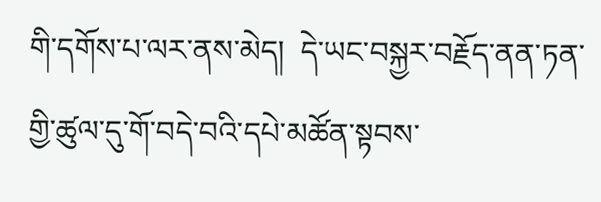གི་དགོས་པ་ལར་ནས་མེད།  དེ་ཡང་བསྐྱར་བརྗོད་ནན་ཏན་གྱི་ཚུལ་དུ་གོ་བདེ་བའི་དཔེ་མཚོན་སྟབས་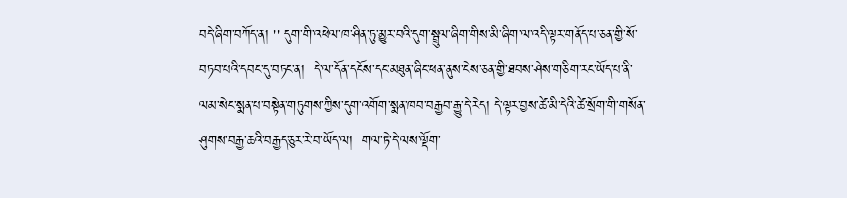བདེ་ཞིག་བཀོད་ན། '' དུག་གི་འཕེལ་ཁ་ཤིན་ཏུ་མྱུར་བའི་དུག་སྦྲུལ་ཞིག་གིས་མི་ཞིག་ལ་འདི་ལྟར་གནོད་པ་ཅན་གྱི་སོ་བཏབ་པའི་དབང་དུ་བཏང་ན།  དེ་ལ་དོན་དངོས་དང་མཐུན་ཞིང་ཕན་ནུས་ངེས་ཅན་གྱི་ཐབས་ཤེས་གཅིག་རང་ཡོད་པ་ནི་ལམ་སེང་སྨན་པ་བསྟེན་གཏུགས་ཀྱིས་དུག་འགོག་སྨན་ཁབ་བརྒྱབ་རྒྱུ་དེ་རེད། དེ་ལྟར་བྱས་ཚེ་མི་དེའི་ཚེ་སྲོག་གི་གསོན་ཤུགས་བརྒྱ་ཆའི་བརྒྱད་ཅུར་རེ་བ་ཡོད་ལ།  གལ་ཏེ་དེ་ལས་ལྡོག་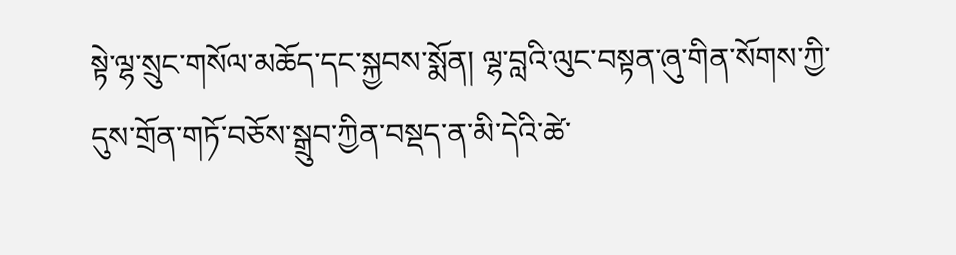སྟེ་ལྷ་སྲུང་གསོལ་མཆོད་དང་སྐྱབས་སྨོན། ལྷ་བླའི་ལུང་བསྟན་ཞུ་གིན་སོགས་ཀྱི་དུས་གྲོན་གཏོ་བཅོས་སྒྲུབ་ཀྱིན་བསྡད་ན་མི་དེའི་ཚེ་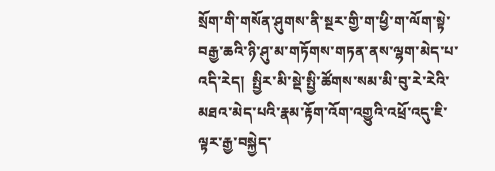སྲོག་གི་གསོན་ཤུགས་ནི་སྔར་གྱི་ག་ཕྱི་ག་ལོག་སྟེ་བརྒྱ་ཆའི་ཉི་ཤུ་མ་གཏོགས་གཏན་ནས་ལྷག་མེད་པ་འདི་རེད།  སྤྱིར་མི་སྡེ་སྤྱི་ཚོགས་སམ་མི་བུ་རེ་རེའི་མཐའ་མེད་པའི་རྣམ་རྟོག་འོག་འགྱུའི་འཕྲོ་འདུ་ཇི་ལྟར་རྒྱ་བསྐྱེད་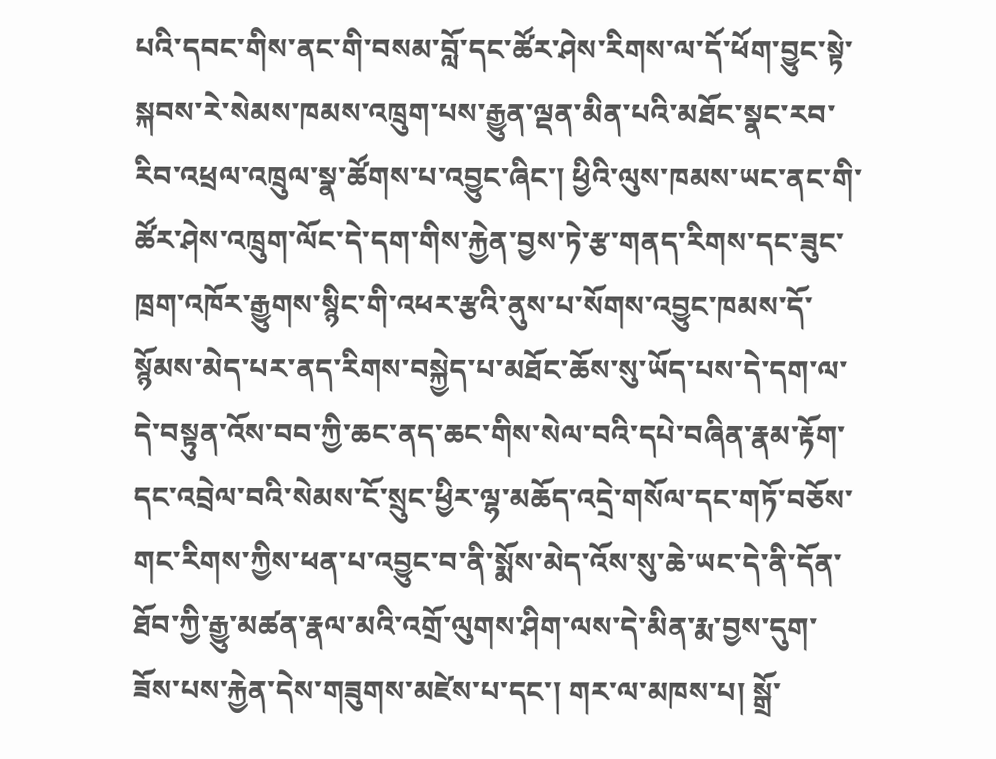པའི་དབང་གིས་ནང་གི་བསམ་བློ་དང་ཚོར་ཤེས་རིགས་ལ་དོ་ཕོག་བྱུང་སྟེ་སྐབས་རེ་སེམས་ཁམས་འཁྲུག་པས་རྒྱུན་ལྡན་མིན་པའི་མཐོང་སྣང་རབ་རིབ་འཕྲལ་འཁྲུལ་སྣ་ཚོགས་པ་འབྱུང་ཞིང་། ཕྱིའི་ལུས་ཁམས་ཡང་ནང་གི་ཚོར་ཤེས་འཁྲུག་ལོང་དེ་དག་གིས་རྐྱེན་བྱས་ཏེ་རྩ་གནད་རིགས་དང་ཟུང་ཁྲག་འཁོར་རྒྱུགས་སྙིང་གི་འཕར་རྩའི་ནུས་པ་སོགས་འབྱུང་ཁམས་དོ་སྙོམས་མེད་པར་ནད་རིགས་བསྐྱེད་པ་མཐོང་ཆོས་སུ་ཡོད་པས་དེ་དག་ལ་དེ་བསྟུན་འོས་བབ་ཀྱི་ཆང་ནད་ཆང་གིས་སེལ་བའི་དཔེ་བཞིན་རྣམ་རྟོག་དང་འབྲེལ་བའི་སེམས་ངོ་སྲུང་ཕྱིར་ལྷ་མཆོད་འདྲེ་གསོལ་དང་གཏོ་བཅོས་གང་རིགས་ཀྱིས་ཕན་པ་འབྱུང་བ་ནི་སྨོས་མེད་འོས་སུ་ཆེ་ཡང་དེ་ནི་དོན་ཐོབ་ཀྱི་རྒྱུ་མཚན་རྣལ་མའི་འགྲོ་ལུགས་ཤིག་ལས་དེ་མིན་རྨ་བྱས་དུག་ཟོས་པས་རྐྱེན་དེས་གཟུགས་མཛེས་པ་དང་། གར་ལ་མཁས་པ། སྒྲོ་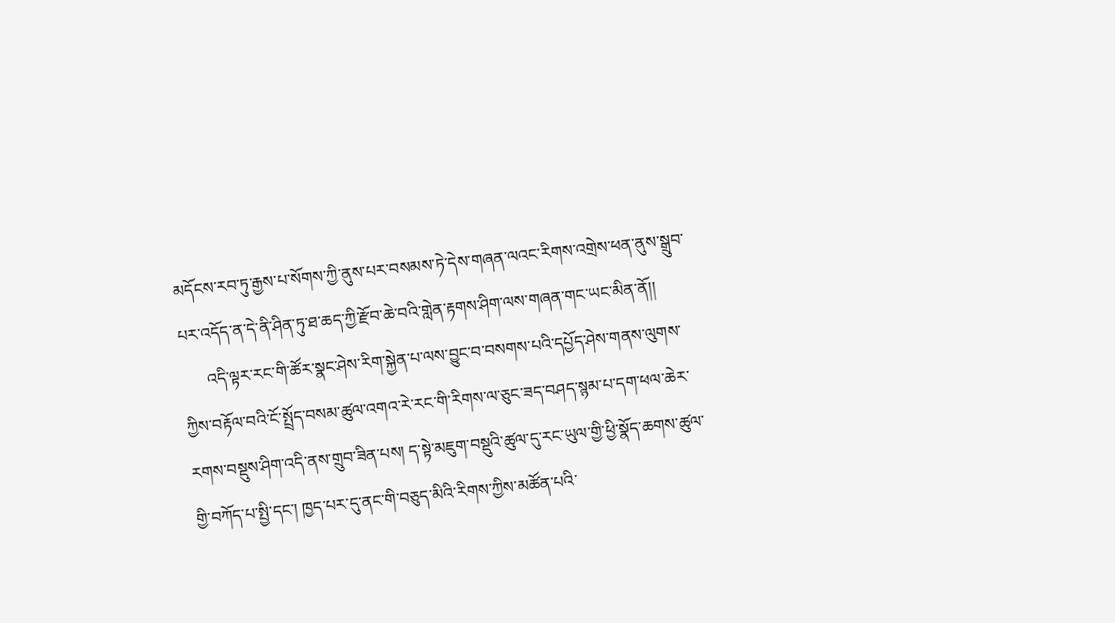མདོངས་རབ་ཏུ་རྒྱས་པ་སོགས་ཀྱི་ནུས་པར་བསམས་ཏེ་དེས་གཞན་ལའང་རིགས་འགྲེས་ཕན་ནུས་སྒྲུབ་པར་འདོད་ན་དེ་ནི་ཤིན་ཏུ་ཐ་ཆད་ཀྱི་རྫོབ་ཆེ་བའི་གླེན་རྟགས་ཤིག་ལས་གཞན་གང་ཡང་མིན་ནོ།།
      འདི་ལྟར་རང་གི་ཚོར་སྣང་ཤེས་རིག་སྐྱེན་པ་ལས་བྱུང་བ་བསགས་པའི་དཔྱོད་ཤེས་གནས་ལུགས་ཀྱིས་བརྟོལ་བའི་ངོ་སྤྲོད་བསམ་ཚུལ་འགའ་རེ་རང་གི་རིགས་ལ་ཅུང་ཟད་བཤད་སྙམ་པ་དག་ཕལ་ཆེར་རགས་བསྡུས་ཤིག་འདི་ནས་གྲུབ་ཟིན་པས། ད་སྟེ་མཇུག་བསྡུའི་ཚུལ་དུ་རང་ཡུལ་གྱི་ཕྱི་སྣོད་ཆགས་ཚུལ་གྱི་བཀོད་པ་སྤྱི་དང་། ཁྱད་པར་དུ་ནང་གི་བཅུད་མིའི་རིགས་ཀྱིས་མཚོན་པའི་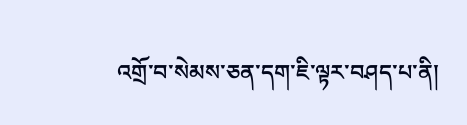འགྲོ་བ་སེམས་ཅན་དག་ཇི་ལྟར་བཤད་པ་ནི།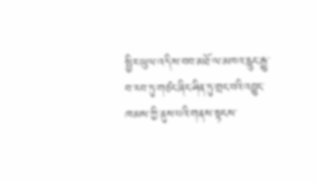སྤྱིར་ཡུལ་འདི་ས་བབ་མཐོ་ལ་མཁའ་རླུང་རྒྱུ་བ་རབ་ཏུ་གཙང་ཞིང་ཤིན་ཏུ་གྲང་བའི་འབྱུང་ཁམས་ཀྱི་ནུས་པའི་གནས་སྟངས་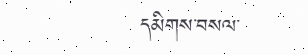དམིགས་བསལ་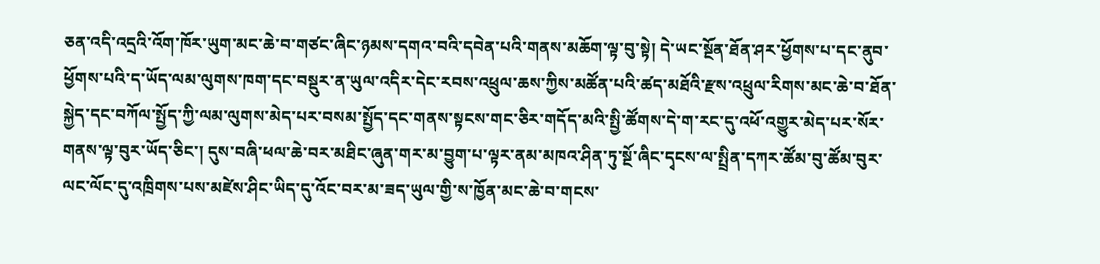ཅན་འདི་འདྲའི་འོག་ཁོར་ཡུག་མང་ཆེ་བ་གཙང་ཞིང་ཉམས་དགའ་བའི་དབེན་པའི་གནས་མཆོག་ལྟ་བུ་སྟེ། དེ་ཡང་སྔོན་ཐོན་ཤར་ཕྱོགས་པ་དང་ནུབ་ཕྱོགས་པའི་ད་ཡོད་ལམ་ལུགས་ཁག་དང་བསྡུར་ན་ཡུལ་འདིར་དེང་རབས་འཕྲུལ་ཆས་ཀྱིས་མཚོན་པའི་ཚད་མཐོའི་རྫས་འཕྲུལ་རིགས་མང་ཆེ་བ་ཐོན་སྐྱེད་དང་བཀོལ་སྤྱོད་ཀྱི་ལམ་ལུགས་མེད་པར་བསམ་སྤྱོད་དང་གནས་སྟངས་གང་ཅིར་གདོད་མའི་སྤྱི་ཚོགས་དེ་ག་རང་དུ་འཕོ་འགྱུར་མེད་པར་སོར་གནས་ལྟ་བུར་ཡོད་ཅིང་། དུས་བཞི་ཕལ་ཆེ་བར་མཐིང་ཞུན་གར་མ་བྱུག་པ་ལྟར་ནམ་མཁའ་ཤིན་ཏུ་སྔོ་ཞིང་དྭངས་ལ་སྤྲིན་དཀར་ཚོམ་བུ་ཚོམ་བུར་ལང་ལོང་དུ་འཁྲིགས་པས་མཛེས་ཤིང་ཡིད་དུ་འོང་བར་མ་ཟད་ཡུལ་གྱི་ས་ཁྱོན་མང་ཆེ་བ་གངས་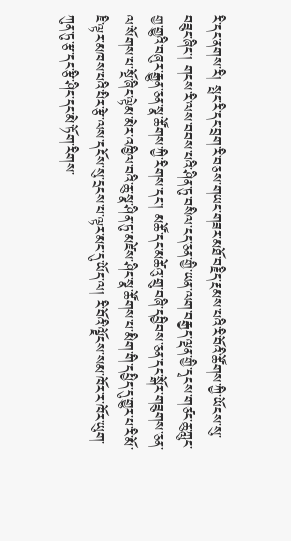རི་དང་ནགས་རི། སྤང་རི་དང་བྲག་རི་བཅས་གཡང་གཟར་མཐོ་བརྗིད་རྔམས་པའི་རི་བོའི་ཚོགས་ཀྱི་ཡོངས་སུ་བཟུང་ཞིང་། གངས་རི་ལས་བབས་པའི་ཤིན་ཏུ་བསིལ་ངད་ཅན་གྱི་ཡན་ལག་བརྒྱད་ལྡན་གྱི་དྭངས་གཙང་ཆུ་ཀླུང་གྱ་གྱུའི་བཞུར་རྒྱུན་ཅན་སྣ་ཚོགས་ཀྱི་རིགས་དང་། མཚོ་དང་མཚེའུ་གྲུ་བཞི་དབྱིབས་ཅན་དང་སྒོར་གཟུགས་ཅན་ལ་སོགས་པ་སྔོ་ཞིང་ལྟེམ་མེར་འཁྱིལ་བའི་ཆུ་སྣ་ཤིན་ཏུ་མཛེས་ཤིང་སྣ་ཚོགས་པ་མིག་གི་དཔྱིད་དུ་གྱུར་པ་རི་མོ་ཇི་ལྟར་མཁས་པའི་པིར་རྩེ་ལས་དངོས་སུ་དྲངས་པ་ལྟར་མང་དུ་ཡོད་ལ། རི་བོའི་ལྗོངས་སམ་ཁོར་ར་ཁོར་ཡུག་ཀུན་ཏུ་རྩ་དང་རྩི་ཤིང་དང་མེ་ཏོག་རིགས་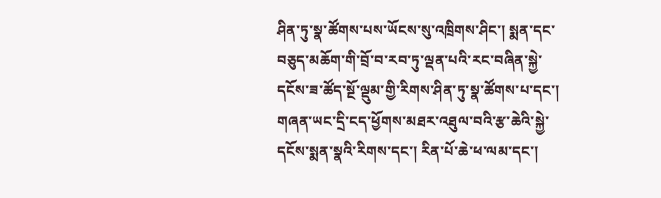ཤིན་ཏུ་སྣ་ཚོགས་པས་ཡོངས་སུ་འཁྲིགས་ཤིང་། སྨན་དང་བཅུད་མཆོག་གི་བྲོ་བ་རབ་ཏུ་ལྡན་པའི་རང་བཞིན་སྐྱེ་དངོས་ཟ་ཚོད་སྔོ་ལྡུམ་གྱི་རིགས་ཤིན་ཏུ་སྣ་ཚོགས་པ་དང་། གཞན་ཡང་དྲི་ངད་ཕྱོགས་མཐར་འཐུལ་བའི་རྩ་ཆེའི་སྐྱེ་དངོས་སྨན་སྣའི་རིགས་དང་། རིན་པོ་ཆེ་ཕ་ལམ་དང་།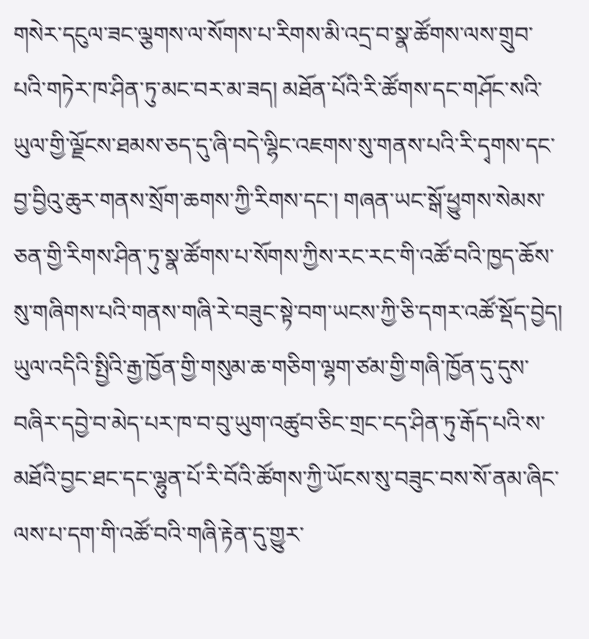གསེར་དངུལ་ཟང་ལྕགས་ལ་སོགས་པ་རིགས་མི་འདྲ་བ་སྣ་ཚོགས་ལས་གྲུབ་པའི་གཏེར་ཁ་ཤིན་ཏུ་མང་བར་མ་ཟད། མཐོན་པོའི་རི་ཚོགས་དང་གཤོང་སའི་ཡུལ་གྱི་ལྗོངས་ཐམས་ཅད་དུ་ཞི་བདེ་ལྷིང་འཇགས་སུ་གནས་པའི་རི་དྭགས་དང་བྱ་བྱིའུ་ཆུར་གནས་སྲོག་ཆགས་ཀྱི་རིགས་དང་། གཞན་ཡང་སྒོ་ཕྱུགས་སེམས་ཅན་གྱི་རིགས་ཤིན་ཏུ་སྣ་ཚོགས་པ་སོགས་ཀྱིས་རང་རང་གི་འཚོ་བའི་ཁྱད་ཆོས་སུ་གཞིགས་པའི་གནས་གཞི་རེ་བཟུང་སྟེ་བག་ཡངས་ཀྱི་ཅི་དགར་འཚོ་སྡོད་བྱེད། ཡུལ་འདིའི་སྤྱིའི་རྒྱ་ཁྱོན་གྱི་གསུམ་ཆ་གཅིག་ལྷག་ཙམ་གྱི་གཞི་ཁྱོན་དུ་དུས་བཞིར་དབྱེ་བ་མེད་པར་ཁ་བ་བུ་ཡུག་འཚུབ་ཅིང་གྲང་ངད་ཤིན་ཏུ་རྒོད་པའི་ས་མཐོའི་བྱང་ཐང་དང་ལྷུན་པོ་རི་བོའི་ཚོགས་ཀྱི་ཡོངས་སུ་བཟུང་བས་སོ་ནམ་ཞིང་ལས་པ་དག་གི་འཚོ་བའི་གཞི་རྟེན་དུ་གྱུར་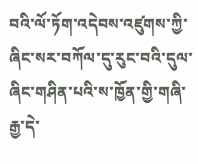བའི་ལོ་ཏོག་འདེབས་འཛུགས་ཀྱི་ཞིང་སར་བཀོལ་དུ་རུང་བའི་དུལ་ཞིང་གཤིན་པའི་ས་ཁྱོན་གྱི་གཞི་རྒྱ་དེ་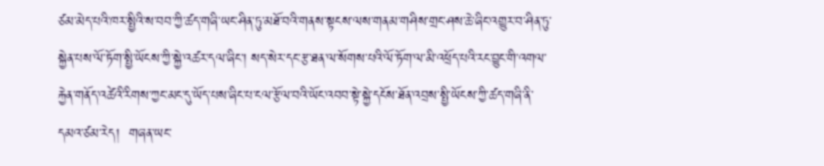ཙམ་མེད་པའི་ཁར་སྤྱིའི་ས་བབ་ཀྱི་ཚད་གཞི་ཡང་ཤིན་ཏུ་མཐོ་བའི་གནས་སྟངས་ལས་གནམ་གཤིས་གྲང་ཤས་ཆེ་ཞིང་འགྱུར་བ་ཤིན་ཏུ་སྐྱེན་པས་ལོ་ཏོག་སྤྱི་ཡོངས་ཀྱི་སྐྱེ་འཚར་དལ་ཞིང་། སད་སེར་དང་རྩ་ཐན་ལ་སོགས་པའི་ལོ་ཏོག་ལ་མི་འཕྲོད་པའི་རང་བྱུང་གི་འགལ་རྐྱེན་གནོད་འཚེའི་རིགས་ཀྱང་མང་དུ་ཡོད་པས་ཞིང་པ་ངལ་རྩོལ་བའི་ཡོང་འབབ་སྟེ་སྐྱེ་དངོས་ཐོན་འབྲས་སྤྱི་ཡོངས་ཀྱི་ཚད་གཞི་ནི་དམའ་ཙམ་རེད།  གཞན་ཡང་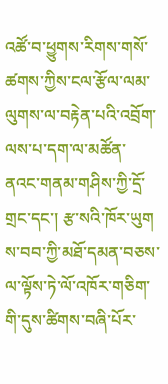འཚོ་བ་ཕྱུགས་རིགས་གསོ་ཚགས་ཀྱིས་ངལ་རྩོལ་ལམ་ལུགས་ལ་བརྟེན་པའི་འབྲོག་ལས་པ་དག་ལ་མཚོན་ནའང་གནམ་གཤིས་ཀྱི་དྲོ་གྲང་དང་། རྩ་སའི་ཁོར་ཡུག  ས་བབ་ཀྱི་མཐོ་དམན་བཅས་ལ་ལྟོས་ཏེ་ལོ་འཁོར་གཅིག་གི་དུས་ཚིགས་བཞི་པོར་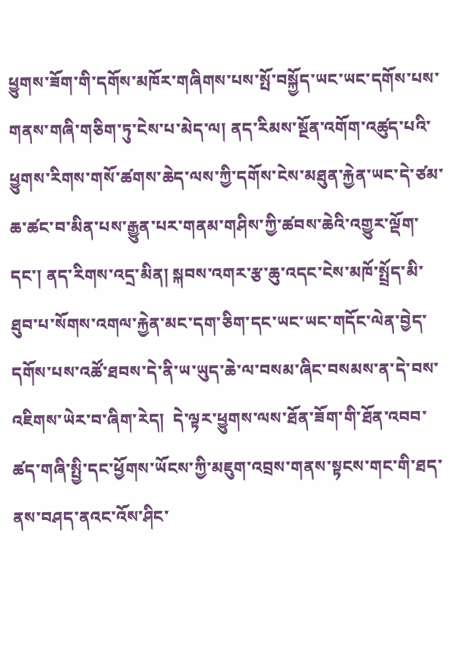ཕྱུགས་ཟོག་གི་དགོས་མཁོར་གཞིགས་པས་སྤོ་བསྐྱོད་ཡང་ཡང་དགོས་པས་གནས་གཞི་གཅིག་ཏུ་ངེས་པ་མེད་ལ། ནད་རིམས་སྔོན་འགོག་འཚུད་པའི་ཕྱུགས་རིགས་གསོ་ཚགས་ཆེད་ལས་ཀྱི་དགོས་ངེས་མཐུན་རྐྱེན་ཡང་དེ་ཙམ་ཆ་ཚང་བ་མིན་པས་རྒྱུན་པར་གནམ་གཤིས་ཀྱི་ཚབས་ཆེའི་འགྱུར་ལྡོག་དང་། ནད་རིགས་འདྲ་མིན། སྐབས་འགར་རྩ་ཆུ་འདང་ངེས་མཁོ་སྤྲོད་མི་ཐུབ་པ་སོགས་འགལ་རྐྱེན་མང་དག་ཅིག་དང་ཡང་ཡང་གདོང་ལེན་བྱེད་དགོས་པས་འཚོ་ཐབས་དེ་ནི་ཡ་ཡུད་ཆེ་ལ་བསམ་ཞིང་བསམས་ན་དེ་བས་འཇིགས་ཡེར་བ་ཞིག་རེད།  དེ་ལྟར་ཕྱུགས་ལས་ཐོན་ཟོག་གི་ཐོན་འབབ་ཚད་གཞི་སྤྱི་དང་ཕྱོགས་ཡོངས་ཀྱི་མཇུག་འབྲས་གནས་སྟངས་གང་གི་ཐད་ནས་བཤད་ནའང་འོས་ཤིང་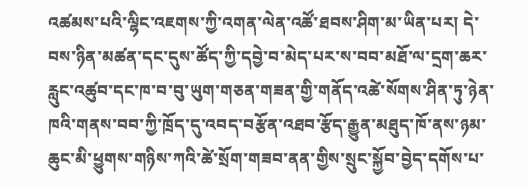འཚམས་པའི་ལྷིང་འཇགས་ཀྱི་འགན་ལེན་འཚོ་ཐབས་ཤིག་མ་ཡིན་པར། དེ་བས་ཉིན་མཚན་དང་དུས་ཚོད་ཀྱི་དབྱེ་བ་མེད་པར་ས་བབ་མཐོ་ལ་དྲག་ཆར་རླུང་འཚུབ་དང་ཁ་བ་བུ་ཡུག་གཅན་གཟན་གྱི་གནོད་འཚེ་སོགས་ཤིན་ཏུ་ཉེན་ཁའི་གནས་བབ་ཀྱི་ཁྲོད་དུ་འབད་བརྩོན་འཐབ་རྩོད་རྒྱུན་མཐུད་ཁོ་ནས་ཉམ་ཆུང་མི་ཕྱུགས་གཉིས་ཀའི་ཚེ་སྲོག་གཟབ་ནན་གྱིས་སྲུང་སྐྱོབ་བྱེད་དགོས་པ་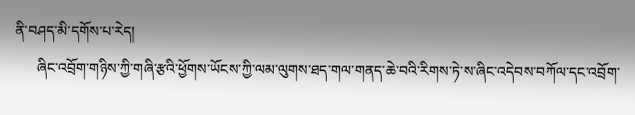ནི་བཤད་མི་དགོས་པ་རེད།
      ཞིང་འབྲོག་གཉིས་ཀྱི་གཞི་རྩའི་ཕྱོགས་ཡོངས་ཀྱི་ལམ་ལུགས་ཐད་གལ་གནད་ཆེ་བའི་རིགས་ཏེ་ས་ཞིང་འདེབས་བཀོལ་དང་འབྲོག་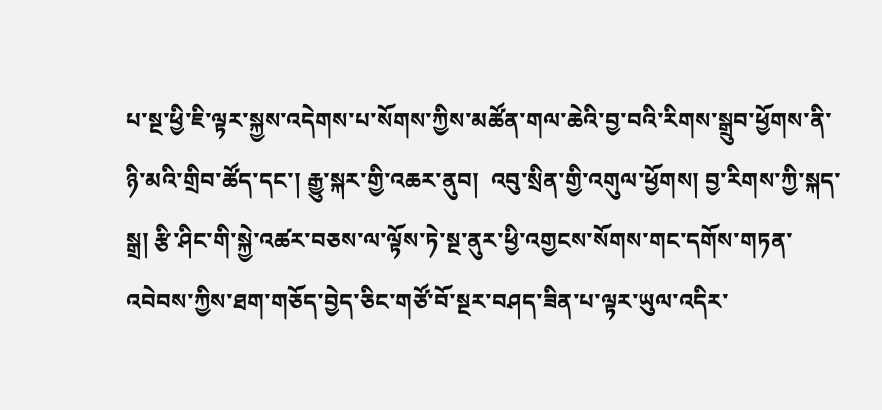པ་སྔ་ཕྱི་ཇི་ལྟར་སྐྱས་འདེགས་པ་སོགས་ཀྱིས་མཚོན་གལ་ཆེའི་བྱ་བའི་རིགས་སྒྲུབ་ཕྱོགས་ནི་ཉི་མའི་གྲིབ་ཚོད་དང་། རྒྱུ་སྐར་གྱི་འཆར་ནུབ།  འབུ་སྲིན་གྱི་འགུལ་ཕྱོགས། བྱ་རིགས་ཀྱི་སྐད་སྒྲ། རྩི་ཤིང་གི་སྐྱེ་འཚར་བཅས་ལ་ལྟོས་ཏེ་སྔ་ནུར་ཕྱི་འགྱངས་སོགས་གང་དགོས་གཏན་འབེབས་ཀྱིས་ཐག་གཅོད་བྱེད་ཅིང་གཙོ་བོ་སྔར་བཤད་ཟིན་པ་ལྟར་ཡུལ་འདིར་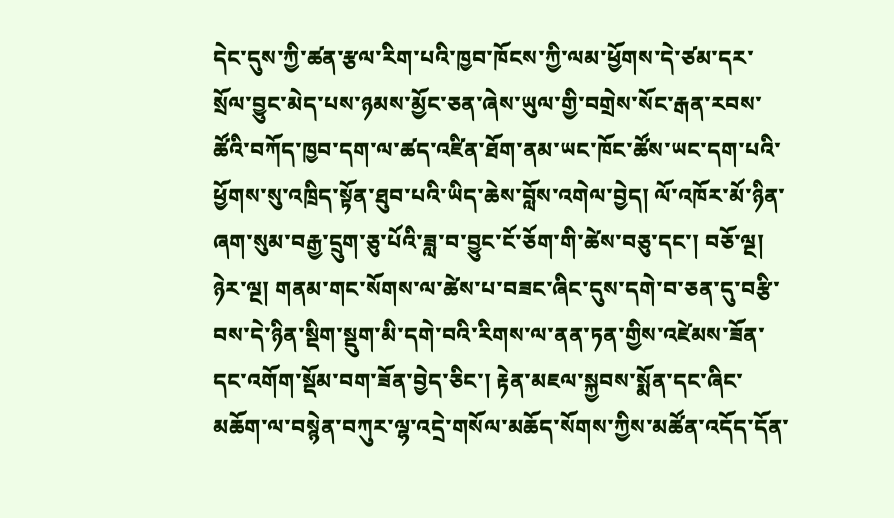དེང་དུས་ཀྱི་ཚན་རྩལ་རིག་པའི་ཁྱབ་ཁོངས་ཀྱི་ལམ་ཕྱོགས་དེ་ཙམ་དར་སྲོལ་བྱུང་མེད་པས་ཉམས་མྱོང་ཅན་ཞེས་ཡུལ་གྱི་བགྲེས་སོང་རྒན་རབས་ཚོའི་བཀོད་ཁྱབ་དག་ལ་ཚད་འཛིན་ཐོག་ནམ་ཡང་ཁོང་ཚོས་ཡང་དག་པའི་ཕྱོགས་སུ་འཁྲིད་སྟོན་ཐུབ་པའི་ཡིད་ཆེས་བློས་འགེལ་བྱེད། ལོ་འཁོར་མོ་ཉིན་ཞག་སུམ་བརྒྱ་དྲུག་ཅུ་པོའི་ཟླ་བ་བྱུང་ངོ་ཅོག་གི་ཚེས་བཅུ་དང་། བཅོ་ལྔ། ཉེར་ལྔ། གནམ་གང་སོགས་ལ་ཚེས་པ་བཟང་ཞིང་དུས་དགེ་བ་ཅན་དུ་བརྩི་བས་དེ་ཉིན་སྡིག་སྡུག་མི་དགེ་བའི་རིགས་ལ་ནན་ཏན་གྱིས་འཛེམས་ཟོན་དང་འགོག་སྡོམ་བག་ཟོན་བྱེད་ཅིང་། རྟེན་མཇལ་སྐྱབས་སྨོན་དང་ཞིང་མཆོག་ལ་བསྙེན་བཀུར་ལྷ་འདྲེ་གསོལ་མཆོད་སོགས་ཀྱིས་མཚོན་འདོད་དོན་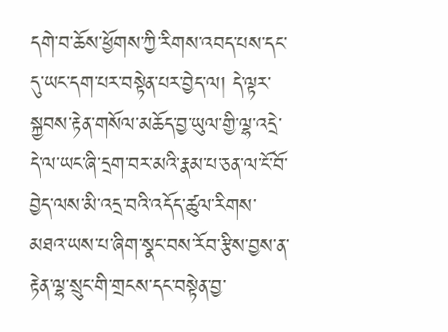དགེ་བ་ཆོས་ཕྱོགས་ཀྱི་རིགས་འབད་པས་དང་དུ་ཡང་དག་པར་བསྟེན་པར་བྱེད་ལ། དེ་ལྟར་སྐྱབས་རྟེན་གསོལ་མཆོད་བྱ་ཡུལ་གྱི་ལྷ་འདྲེ་དེ་ལ་ཡང་ཞི་དྲག་བར་མའི་རྣམ་པ་ཅན་ལ་ངོ་བོ་བྱེད་ལས་མི་འདྲ་བའི་འདོད་ཚུལ་རིགས་མཐའ་ཡས་པ་ཞིག་སྣང་བས་རོབ་རྩིས་བྱས་ན་རྟེན་ལྷ་སྲུང་གི་གྲངས་དང་བསྟེན་བྱ་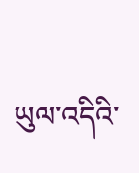ཡུལ་འདིའི་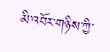མི་འབོར་གཉིས་ཀྱི་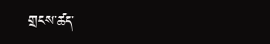གྲངས་ཚད་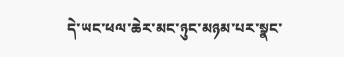དེ་ཡང་ཕལ་ཆེར་མང་ཉུང་མཉམ་པར་སྣང་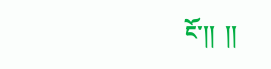ངོ་།།  །།